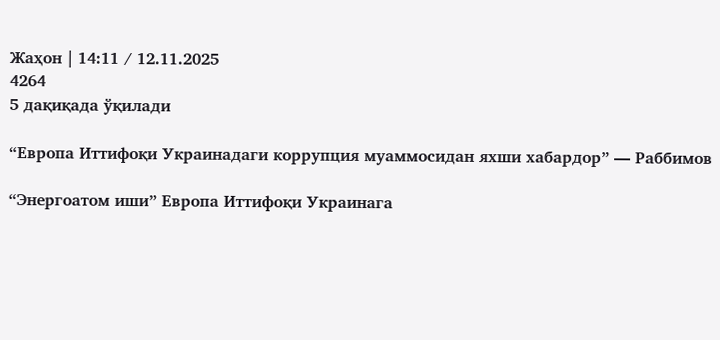Жаҳон | 14:11 / 12.11.2025
4264
5 дақиқада ўқилади

“Европа Иттифоқи Украинадаги коррупция муаммосидан яхши хабардор” — Раббимов

“Энергоатом иши” Европа Иттифоқи Украинага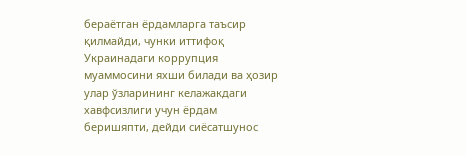бераётган ёрдамларга таъсир қилмайди, чунки иттифоқ Украинадаги коррупция муаммосини яхши билади ва ҳозир улар ўзларининг келажакдаги хавфсизлиги учун ёрдам беришяпти, дейди сиёсатшунос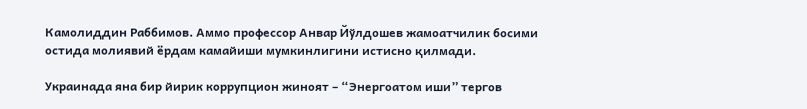Камолиддин Раббимов. Аммо профессор Анвар Йўлдошев жамоатчилик босими остида молиявий ёрдам камайиши мумкинлигини истисно қилмади.

Украинада яна бир йирик коррупцион жиноят – “Энергоатом иши” тергов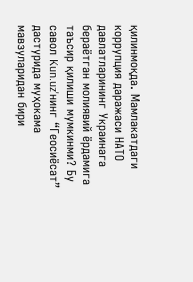қилинмоқда. Мамлакатдаги коррупция даражаси НАТО давлатларининг Украинага бераётган молиявий ёрдамига таъсир қилиши мумкинми? Бу савол Kun.uz'нинг “Геосиёсат” дастурида муҳокама мавзуларидан бири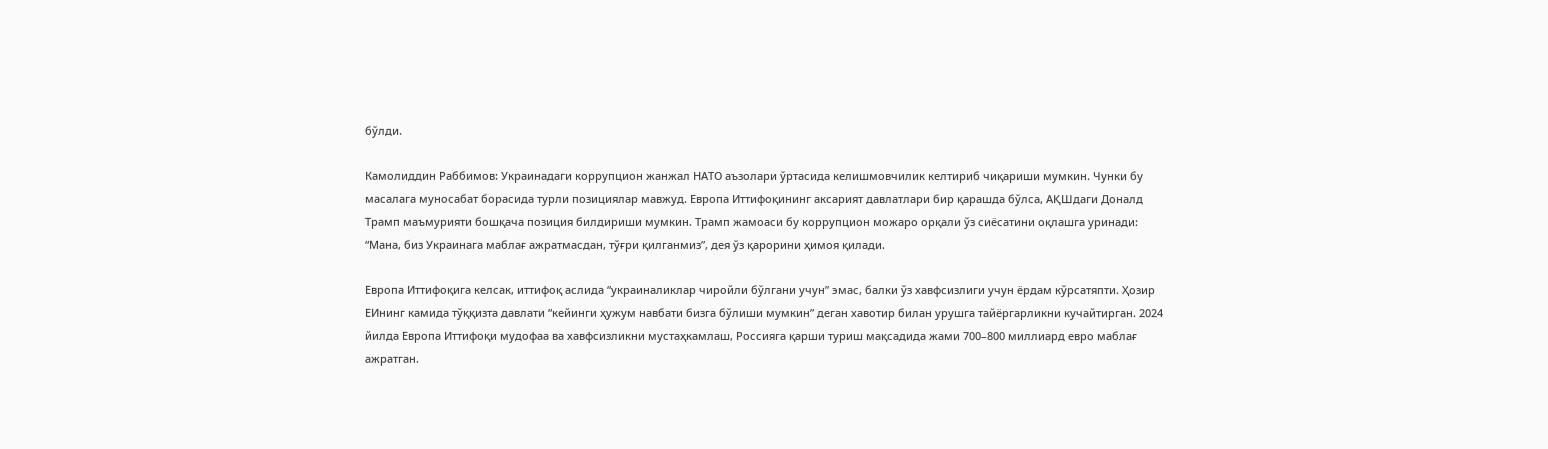бўлди.

Камолиддин Раббимов: Украинадаги коррупцион жанжал НАТО аъзолари ўртасида келишмовчилик келтириб чиқариши мумкин. Чунки бу масалага муносабат борасида турли позициялар мавжуд. Европа Иттифоқининг аксарият давлатлари бир қарашда бўлса, АҚШдаги Доналд Трамп маъмурияти бошқача позиция билдириши мумкин. Трамп жамоаси бу коррупцион можаро орқали ўз сиёсатини оқлашга уринади: “Мана, биз Украинага маблағ ажратмасдан, тўғри қилганмиз”, дея ўз қарорини ҳимоя қилади.

Европа Иттифоқига келсак, иттифоқ аслида “украиналиклар чиройли бўлгани учун” эмас, балки ўз хавфсизлиги учун ёрдам кўрсатяпти. Ҳозир ЕИнинг камида тўққизта давлати “кейинги ҳужум навбати бизга бўлиши мумкин” деган хавотир билан урушга тайёргарликни кучайтирган. 2024 йилда Европа Иттифоқи мудофаа ва хавфсизликни мустаҳкамлаш, Россияга қарши туриш мақсадида жами 700–800 миллиард евро маблағ ажратган.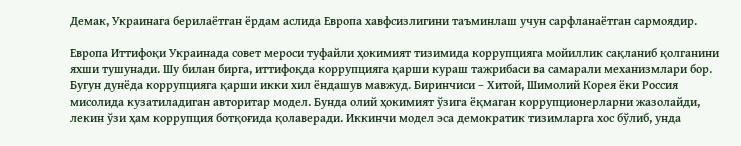Демак, Украинага берилаётган ёрдам аслида Европа хавфсизлигини таъминлаш учун сарфланаётган сармоядир.

Европа Иттифоқи Украинада совет мероси туфайли ҳокимият тизимида коррупцияга мойиллик сақланиб қолганини яхши тушунади. Шу билан бирга, иттифоқда коррупцияга қарши кураш тажрибаси ва самарали механизмлари бор. Бугун дунёда коррупцияга қарши икки хил ёндашув мавжуд. Биринчиси – Хитой, Шимолий Корея ёки Россия мисолида кузатиладиган авторитар модел. Бунда олий ҳокимият ўзига ёқмаган коррупционерларни жазолайди, лекин ўзи ҳам коррупция ботқоғида қолаверади. Иккинчи модел эса демократик тизимларга хос бўлиб, унда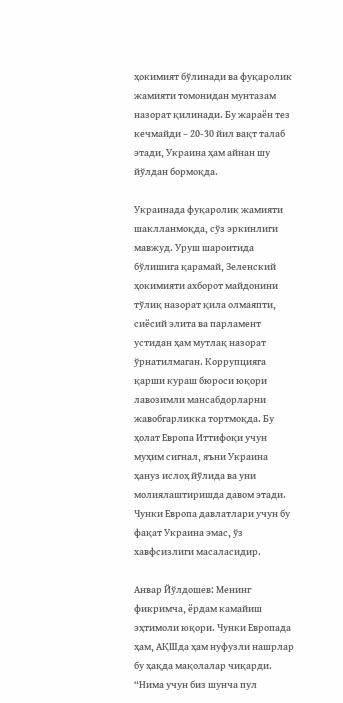ҳокимият бўлинади ва фуқаролик жамияти томонидан мунтазам назорат қилинади. Бу жараён тез кечмайди – 20-30 йил вақт талаб этади, Украина ҳам айнан шу йўлдан бормоқда.

Украинада фуқаролик жамияти шаклланмоқда, сўз эркинлиги мавжуд. Уруш шароитида бўлишига қарамай, Зеленский ҳокимияти ахборот майдонини тўлиқ назорат қила олмаяпти, сиёсий элита ва парламент устидан ҳам мутлақ назорат ўрнатилмаган. Коррупцияга қарши кураш бюроси юқори лавозимли мансабдорларни жавобгарликка тортмоқда. Бу ҳолат Европа Иттифоқи учун муҳим сигнал, яъни Украина ҳануз ислоҳ йўлида ва уни молиялаштиришда давом этади. Чунки Европа давлатлари учун бу фақат Украина эмас, ўз хавфсизлиги масаласидир.

Анвар Йўлдошев: Менинг фикримча, ёрдам камайиш эҳтимоли юқори. Чунки Европада ҳам, АҚШда ҳам нуфузли нашрлар бу ҳақда мақолалар чиқарди. “Нима учун биз шунча пул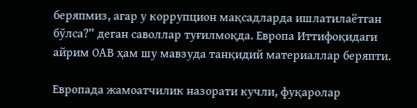беряпмиз, агар у коррупцион мақсадларда ишлатилаётган бўлса?” деган саволлар туғилмоқда. Европа Иттифоқидаги айрим ОАВ ҳам шу мавзуда танқидий материаллар беряпти.

Европада жамоатчилик назорати кучли, фуқаролар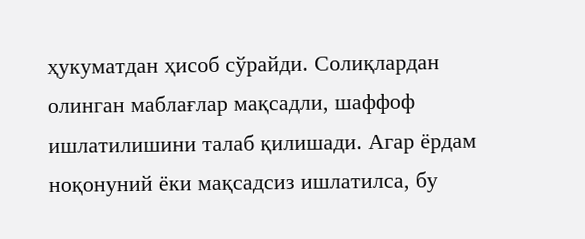ҳукуматдан ҳисоб сўрайди. Солиқлардан олинган маблағлар мақсадли, шаффоф ишлатилишини талаб қилишади. Агар ёрдам ноқонуний ёки мақсадсиз ишлатилса, бу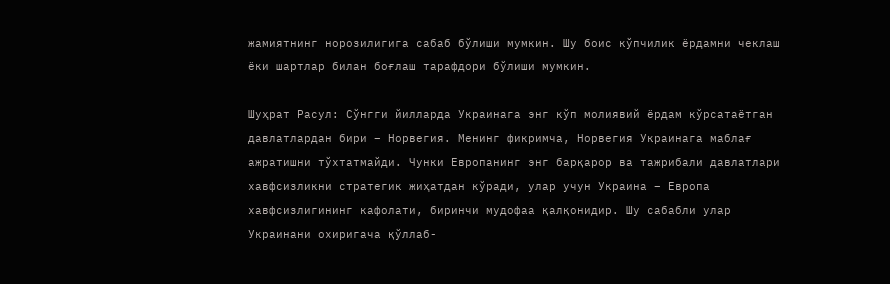жамиятнинг норозилигига сабаб бўлиши мумкин. Шу боис кўпчилик ёрдамни чеклаш ёки шартлар билан боғлаш тарафдори бўлиши мумкин.

Шуҳрат Расул: Сўнгги йилларда Украинага энг кўп молиявий ёрдам кўрсатаётган давлатлардан бири – Норвегия. Менинг фикримча, Норвегия Украинага маблағ ажратишни тўхтатмайди. Чунки Европанинг энг барқарор ва тажрибали давлатлари хавфсизликни стратегик жиҳатдан кўради, улар учун Украина – Европа хавфсизлигининг кафолати, биринчи мудофаа қалқонидир. Шу сабабли улар Украинани охиригача қўллаб-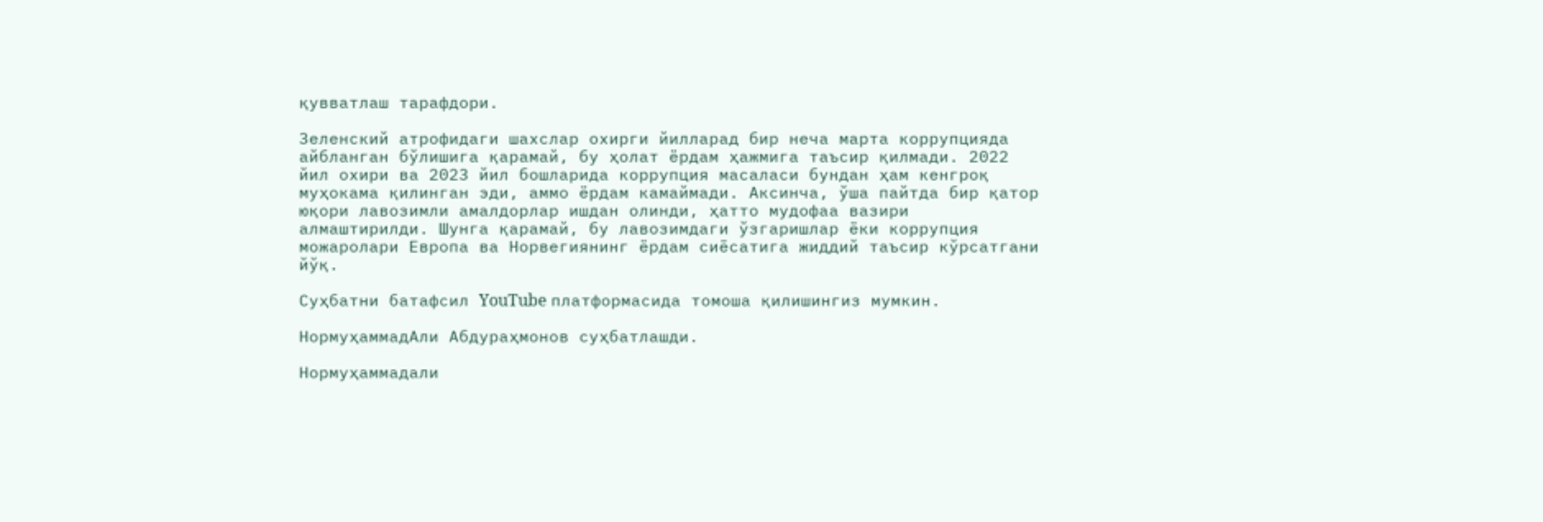қувватлаш тарафдори.

Зеленский атрофидаги шахслар охирги йилларад бир неча марта коррупцияда айбланган бўлишига қарамай, бу ҳолат ёрдам ҳажмига таъсир қилмади. 2022 йил охири ва 2023 йил бошларида коррупция масаласи бундан ҳам кенгроқ муҳокама қилинган эди, аммо ёрдам камаймади. Аксинча, ўша пайтда бир қатор юқори лавозимли амалдорлар ишдан олинди, ҳатто мудофаа вазири алмаштирилди. Шунга қарамай, бу лавозимдаги ўзгаришлар ёки коррупция можаролари Европа ва Норвегиянинг ёрдам сиёсатига жиддий таъсир кўрсатгани йўқ.

Суҳбатни батафсил YouTube платформасида томоша қилишингиз мумкин.

НормуҳаммадАли Абдураҳмонов суҳбатлашди.

Нормуҳаммадали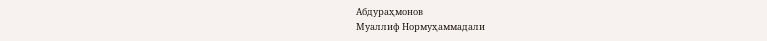Абдураҳмонов
Муаллиф Нормуҳаммадали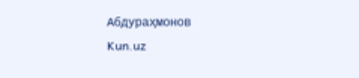Абдураҳмонов
Kun.uz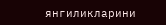янгиликларини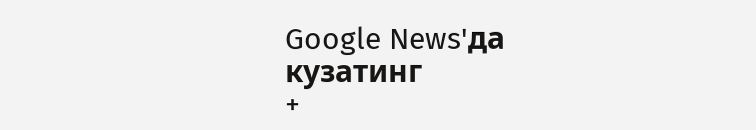Google News'да кузатинг
+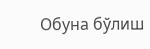Обуна бўлиш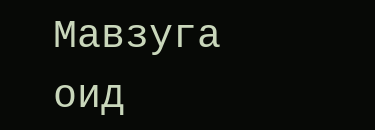Мавзуга оид